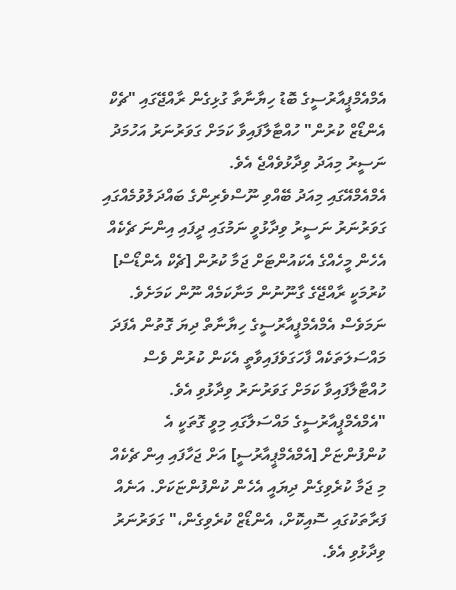އެމްއެމްޕީއާރުސީގެ ބޮޑު ހިޔާނާތާ ގުޅިގެން ރާއްޖޭގައި "ޗެކް އެންޑޯޒް ކުރުން" ހުއްޓާލާފައިވާ ކަމަށް ގަވަރުނަރު އަހުމަދު ނަސީރު މިއަދު ވިދާޅުވެއްޖެ އެވެ.
އެމްއެމްއޭގައި މިއަދު ބޭއްވި ނޫސްވެރިންގެ ބައްދަލުވުމެއްގައި ގަވަރުނަރު ނަސީރު ވިދާޅުވީ ނަމުގައި ދީފައި އިންނަ ޗެކެއް އެހެން މީހެއްގެ އެކައުންޓަށް ޖަމާ ކުރުން [ޗެކް އެންޑޯސް] ކުރުމަކީ ރާއްޖޭގެ ގާނޫނުން މަނާކަމެއް ނޫން ކަމަށެވެ. ނަމަވެސް އެމްއެމްޕީއާރުސީގެ ހިޔާނާތް ދިޔަ ގޮތުން އެފަދަ މައްސަލަތަކެއް ފާހަގަވެފައިވާތީ އެކަން ކުރުން ވެސް ހުއްޓާލާފައިވާ ކަމަށް ގަވަރުނަރު ވިދާޅުވި އެވެ.
"އެމްއެމްޕީއާރުސީގެ މައްސަލާގައި މިވީ ގޮތަކީ އެ ކުންފުންޏަށް [އެމްއެމްޕީއާރުސީ] އަށް ޖަހާފައި އިން ޗެކެއް މި ޖަމާ ކުރެވިގެން ދިޔައީ އެހެން ކުންފުންޏަކަށް. އަނެއް ފަރާތަކުގައި ސޮއިކޮށް، އެންޑޯޒް ކުރެވިގެން،" ގަވަރުނަރު ވިދާޅުވި އެވެ.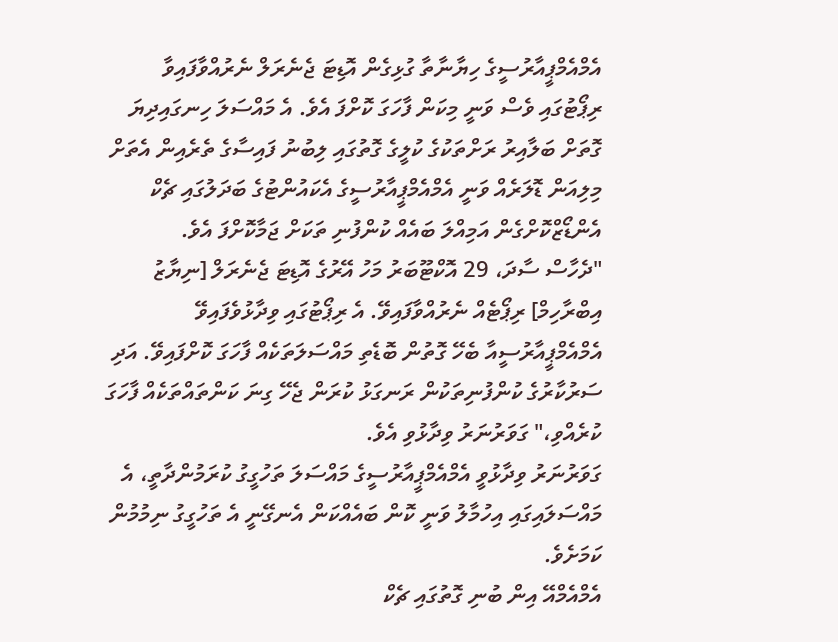އެމްއެމްޕީއާރުސީގެ ހިޔާނާތާ ގުޅިގެން އޮޑިޓަ ޖެނެރަލް ނެރުއްވާފައިވާ ރިޕޯޓުގައި ވެސް ވަނީ މިކަން ފާހަގަ ކޮށްފަ އެވެ. އެ މައްސަލަ ހިނގައިދިޔަ ގޮތަށް ބަލާއިރު ރަށްތަކުގެ ކުލީގެ ގޮތުގައި ލިބުނު ފައިސާގެ ތެރެއިން އެތަށް މިލިއަން ޑޮލަރެއް ވަނީ އެމްއެމްޕީއާރުސީގެ އެކައުންޓުގެ ބަދަލުގައި ޗެކް އެންޑޯޒްކޮށްގެން އަމިއްލަ ބައެއް ކުންފުނި ތަކަށް ޖަމާކޮށްފަ އެވެ.
"ދެހާސް ސާދަ، 29 އޮކްޓޫބަރު މަހު އޭރުގެ އޮޑިޓަ ޖެނެރަލް [ނިޔާޒު އިބްރާހިމް] ރިޕޯޓެއް ނެރުއްވާފައިވޭ. އެ ރިޕޯޓުގައި ވިދާޅުވެފައިވޭ އެމްއެމްޕީއާރުސީއާ ބެހޭ ގޮތުން ބޮޑެތި މައްސަލަތަކެއް ފާހަގަ ކޮށްފައިވޭ. އަދި ސަރުކާރުގެ ކުންފުނިތަކުން ރަނގަޅު ކުރަން ޖެހޭ ގިނަ ކަންތައްތަކެއް ފާހަގަ ކުރެއްވި،" ގަވަރުނަރު ވިދާޅުވި އެވެ.
ގަވަރުނަރު ވިދާޅުވީ އެމްއެމްޕީއާރުސީގެ މައްސަލަ ތަހުގީގު ކުރަމުންދާތީ، އެ މައްސަލައިގައި އިހުމާލު ވަނީ ކޮން ބައެއްކަން އެނގޭނީ އެ ތަހުގީގު ނިމުމުން ކަމަށެވެ.
އެމްއެމްއޭ އިން ބުނި ގޮތުގައި ޗެކް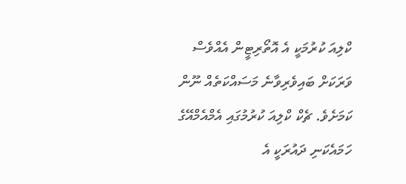ކްލިއަ ކުރުމަކީ އެ އޮތޯރިޓީން އެއްވެސް ވަރަކަށް ބައިވެރިވާނެ މަސައްކަތެއް ނޫން ކަމަށެވެ. ޗެކް ކްލިއަ ކުރުމުގައި އެމްއެމްއޭގެ ހަމައެކަނި ދައުރަކީ އެ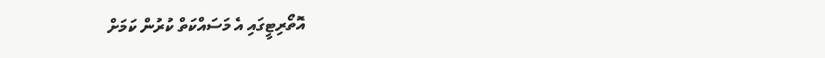އޮތޯރިޓީގައި އެ މަސައްކަތް ކުރުން ކަމަށް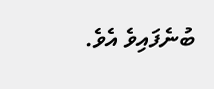ބުނެފައިވެ އެވެ.